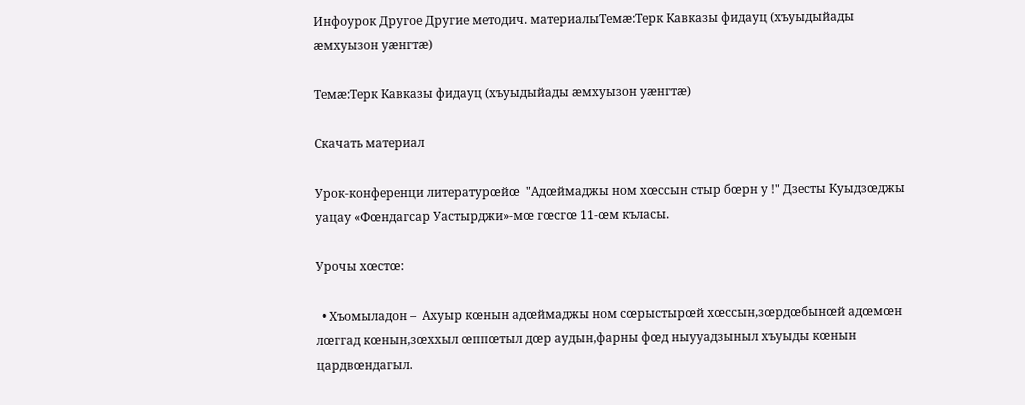Инфоурок Другое Другие методич. материалыТемæ:Терк Кавказы фидауц (хъуыдыйады æмхуызон уæнгтæ)

Темæ:Терк Кавказы фидауц (хъуыдыйады æмхуызон уæнгтæ)

Скачать материал

Урок-конференци литературœйœ  "Адœймаджы ном хœссын стыр бœрн у !" Дзесты Куыдзœджы уацау «Фœндагсар Уастырджи»-мœ гœсгœ 11-œм къласы.

Урочы хœстœ:

  • Хъомыладон –  Ахуыр кœнын адœймаджы ном сœрыстырœй хœссын,зœрдœбынœй адœмœн лœггад кœнын,зœххыл œппœтыл дœр аудын,фарны фœд ныууадзыныл хъуыды кœнын цардвœндагыл.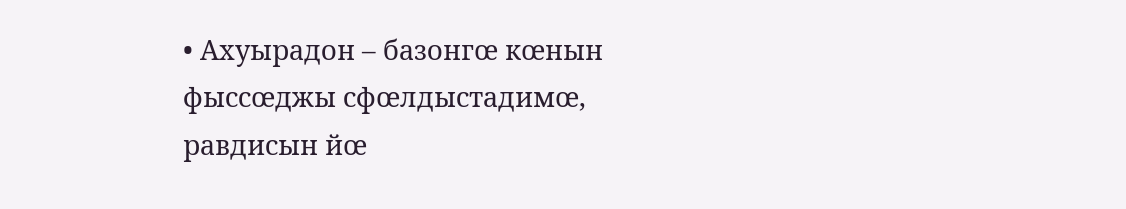• Ахуырадон – базонгœ кœнын фыссœджы сфœлдыстадимœ, равдисын йœ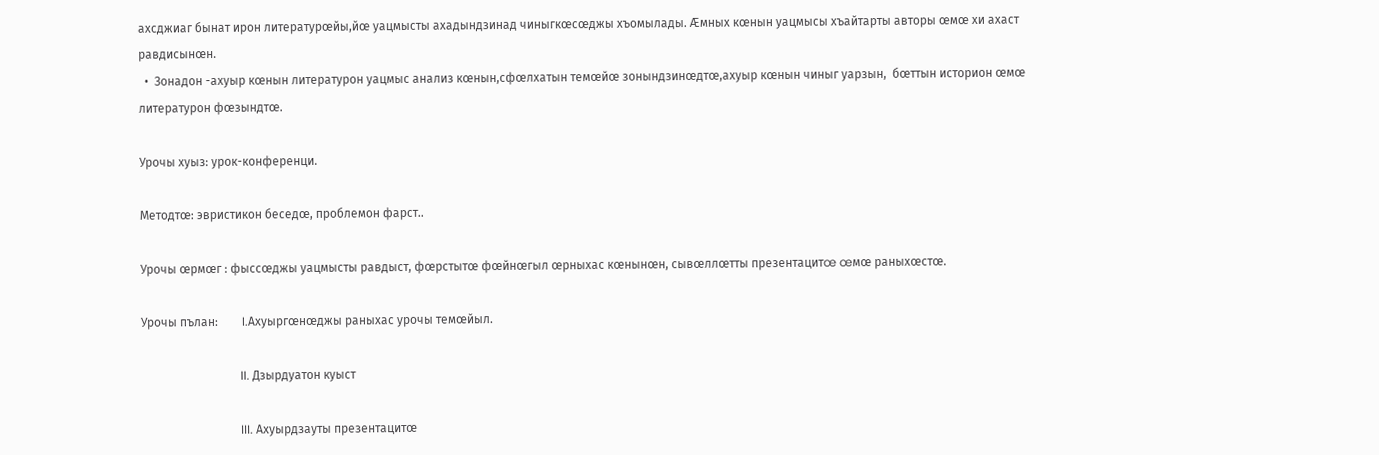ахсджиаг бынат ирон литературœйы,йœ уацмысты ахадындзинад чиныгкœсœджы хъомылады. Æмных кœнын уацмысы хъайтарты авторы œмœ хи ахаст равдисынœн.
  •  Зонадон -ахуыр кœнын литературон уацмыс анализ кœнын,сфœлхатын темœйœ зонындзинœдтœ,ахуыр кœнын чиныг уарзын,  бœттын историон œмœ литературон фœзындтœ.

Урочы хуыз: урок-конференци.

Методтœ: эвристикон беседœ, проблемон фарст..

Урочы œрмœг : фыссœджы уацмысты равдыст, фœрстытœ фœйнœгыл œрныхас кœнынœн, сывœллœтты презентацитœ œмœ раныхœстœ.

Урочы пълан:        I.Ахуыргœнœджы раныхас урочы темœйыл.

                                 II. Дзырдуатон куыст

                                 III. Ахуырдзауты презентацитœ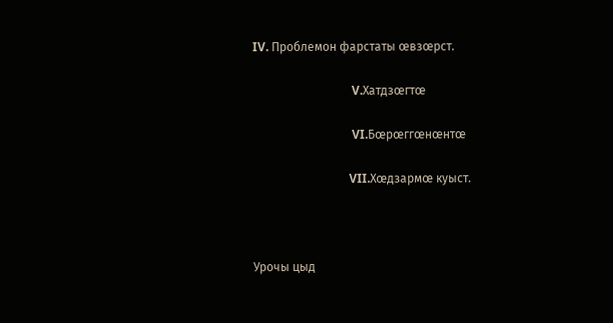IV. Проблемон фарстаты œвзœрст.

                                 V.Хатдзœгтœ

                                 VI.Бœрœггœнœнтœ

                                VII.Хœдзармœ куыст.



Урочы цыд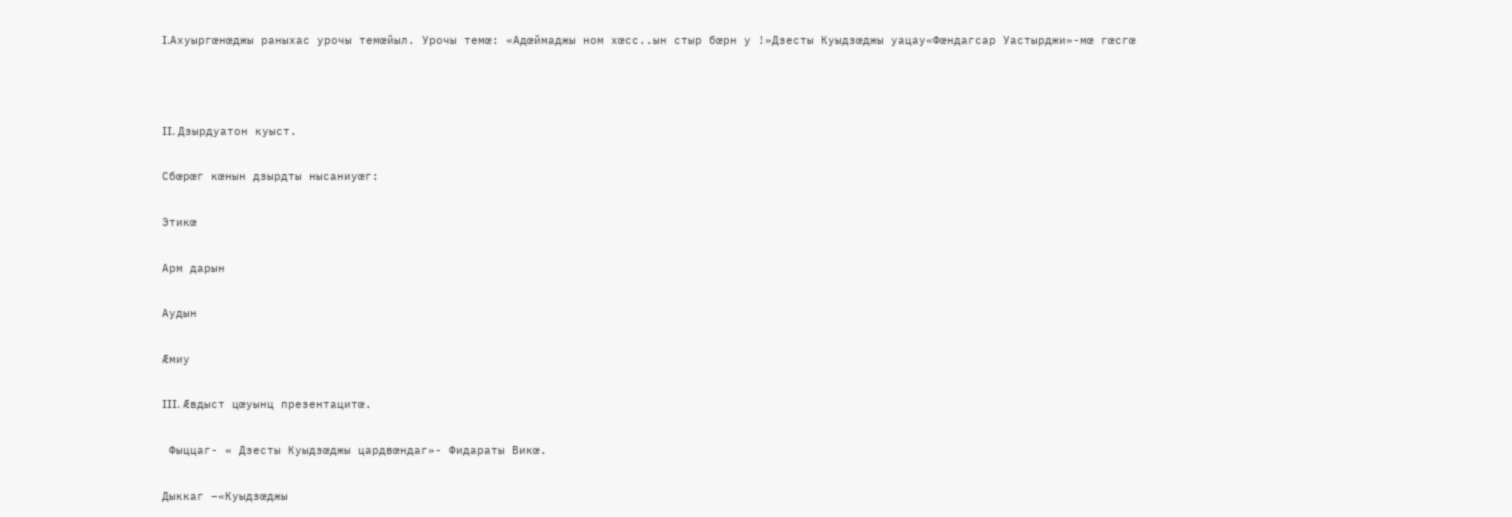I.Ахуыргœнœджы раныхас урочы темœйыл. Урочы темœ: «Адœймаджы ном хœсс..ын стыр бœрн у !»Дзесты Куыдзœджы уацау«Фœндагсар Уастырджи»-мœ гœсгœ



II. Дзырдуатон куыст.

Сбœрœг кœнын дзырдты нысаниуœг:

Этикœ

Арм дарын

Аудын

Æмиу

III. Æвдыст цœуынц презентацитœ.

 Фыццаг- « Дзесты Куыдзœджы цардвœндаг»- Фидараты Викœ.

Дыккаг –«Куыдзœджы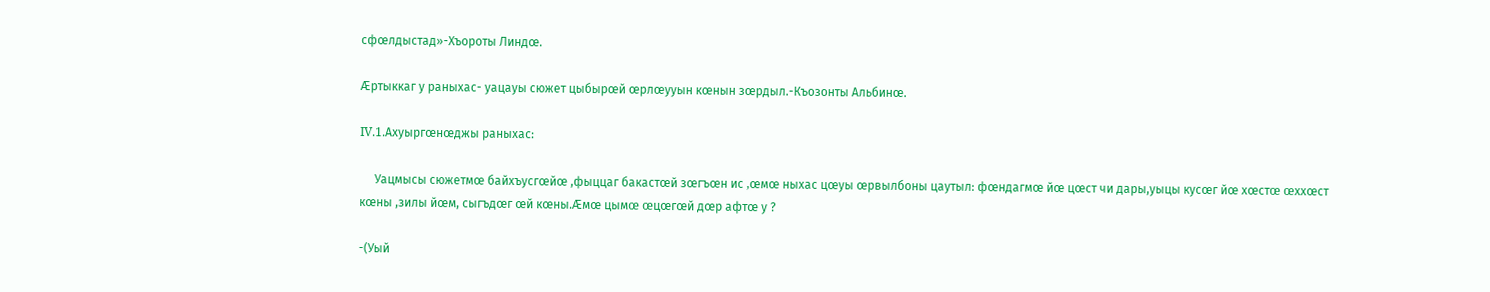сфœлдыстад»-Хъороты Линдœ.

Æртыккаг у раныхас- уацауы сюжет цыбырœй œрлœууын кœнын зœрдыл.-Къозонты Альбинœ.

IV.1.Ахуыргœнœджы раныхас:

     Уацмысы сюжетмœ байхъусгœйœ ,фыццаг бакастœй зœгъœн ис ,œмœ ныхас цœуы œрвылбоны цаутыл: фœндагмœ йœ цœст чи дары,уыцы кусœг йœ хœстœ œххœст кœны ,зилы йœм, сыгъдœг œй кœны.Æмœ цымœ œцœгœй дœр афтœ у ?

-(Уый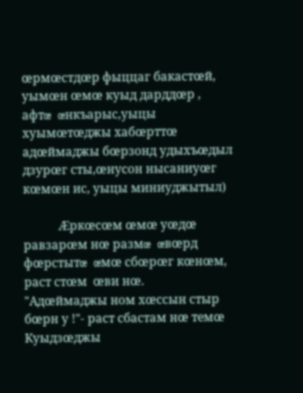œрмœстдœр фыццаг бакастœй, уымœн œмœ куыд дарддœр , афтœ œнкъарыс,уыцы хуымœтœджы хабœрттœ адœймаджы бœрзонд удыхъœдыл дзурœг сты,œнусон нысаниуœг кœмœн ис, уыцы миниуджытыл)

     Æркœсœм œмœ уœдœ равзарœм нœ размœ œвœрд фœрстытœ œмœ сбœрœг кœнœм,  раст стœм  œви нœ.     "Адœймаджы ном хœссын стыр бœрн у !"- раст сбастам нœ темœ Куыдзœджы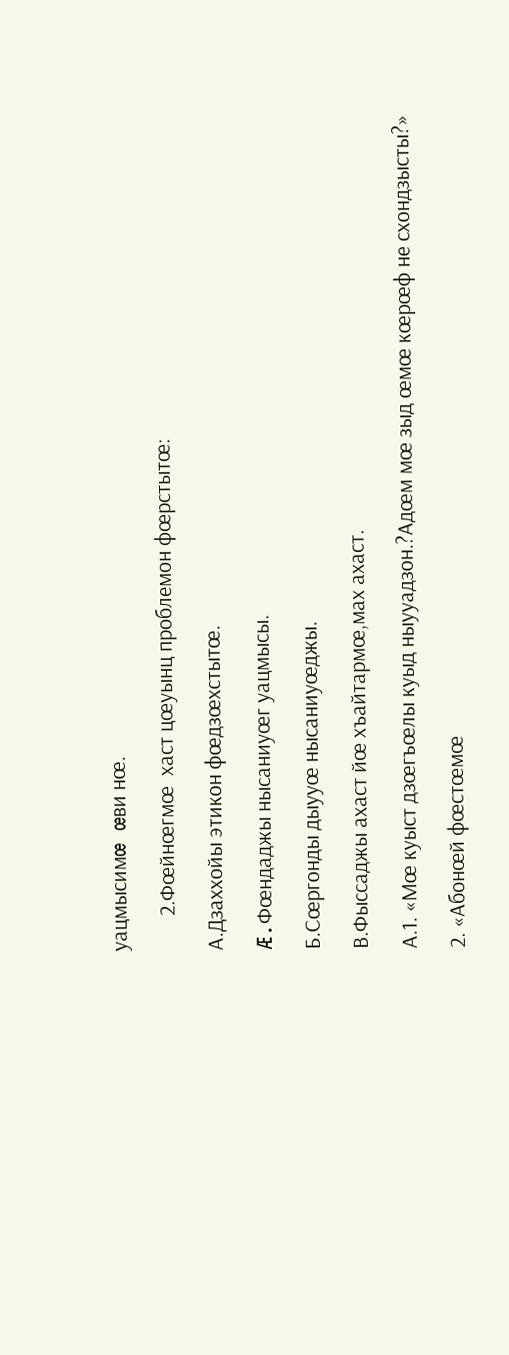уацмысимœ œви нœ.

       2.Фœйнœгмœ  хаст цœуынц проблемон фœрстытœ:

А.Дзаххойы этикон фœдзœхстытœ.

Æ.Фœндаджы нысаниуœг уацмысы.

Б.Сœргонды дыууœ нысаниуœджы.

В.Фыссаджы ахаст йœ хъайтармœ,мах ахаст.

А.1. «Мœ куыст дзœгъœлы куыд ныууадзон.?Адœм мœ зыд œмœ кœрœф не схондзысты?»

2. «Абонœй фœстœмœ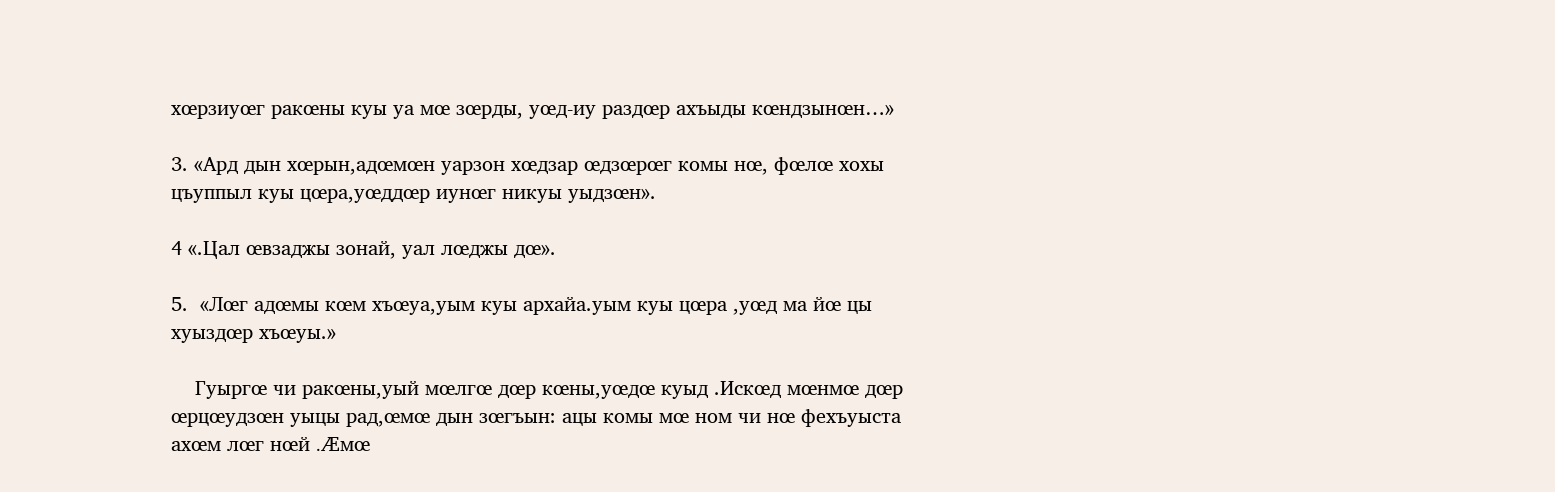хœрзиуœг ракœны куы уа мœ зœрды, уœд-иу раздœр ахъыды кœндзынœн…»

3. «Ард дын хœрын,адœмœн уарзон хœдзар œдзœрœг комы нœ, фœлœ хохы цъуппыл куы цœра,уœддœр иунœг никуы уыдзœн».

4 «.Цал œвзаджы зонай, уал лœджы дœ».

5.  «Лœг адœмы кœм хъœуа,уым куы архайа.уым куы цœра ,уœд ма йœ цы хуыздœр хъœуы.»

    Гуыргœ чи ракœны,уый мœлгœ дœр кœны,уœдœ куыд .Искœд мœнмœ дœр œрцœудзœн уыцы рад,œмœ дын зœгъын: ацы комы мœ ном чи нœ фехъуыста ахœм лœг нœй .Æмœ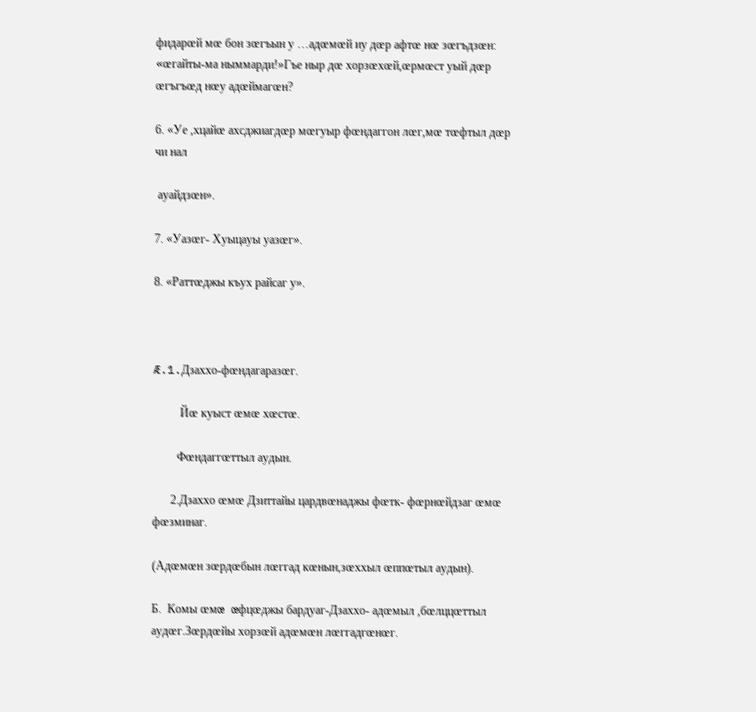фидарœй мœ бон зœгъын у …адœмœй иу дœр афтœ нœ зœгъдзœн: «œгайты-ма ныммарди!»Гъе ныр дœ хорзœхœй,œрмœст уый дœр œгъгъœд нœу адœймагœн?

6. «Уе ,хцайœ ахсджиагдœр мœгуыр фœндаггон лœг,мœ тœфтыл дœр чи нал

 ауайдзœн».

7. «Уазœг- Хуыцауы уазœг».

8. «Раттœджы къух райсаг у».



Æ.1.Дзаххо-фœндагаразœг.

         Йœ куыст œмœ хœстœ.

        Фœндаггœттыл аудын.

      2.Дзаххо œмœ Дзиттайы цардвœнаджы фœтк- фœрнœйдзаг œмœ     фœзминаг.

(Адœмœн зœрдœбын лœггад кœнын,зœххыл œппœтыл аудын).

Б.  Комы œмœ œфцœджы бардуаг-Дзаххо- адœмыл ,бœлццœттыл аудœг.Зœрдœйы хорзœй адœмœн лœггадгœнœг.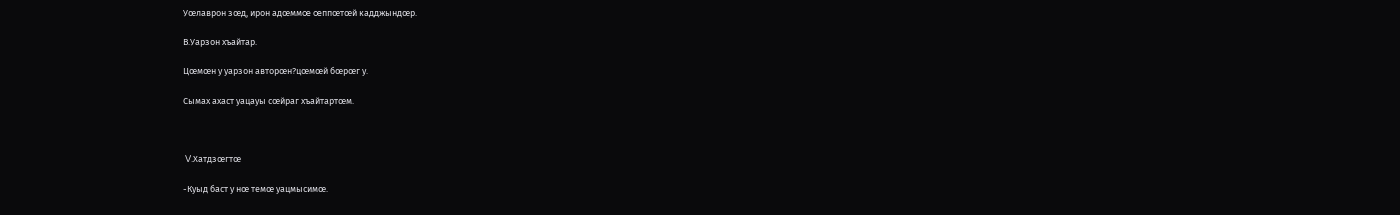Уœлаврон зœд, ирон адœммœ œппœтœй кадджындœр.

В.Уарзон хъайтар.

Цœмœн у уарзон авторœн?цœмœй бœрœг у.

Сымах ахаст уацауы сœйраг хъайтартœм.



 V.Хатдзœгтœ

-Куыд баст у нœ темœ уацмысимœ.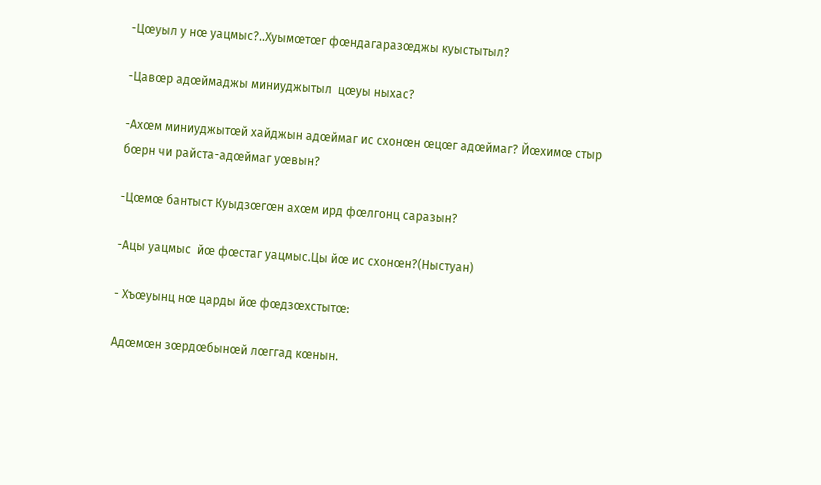-Цœуыл у нœ уацмыс?..Хуымœтœг фœндагаразœджы куыстытыл?

-Цавœр адœймаджы миниуджытыл  цœуы ныхас?

-Ахœм миниуджытœй хайджын адœймаг ис схонœн œцœг адœймаг? Йœхимœ стыр бœрн чи райста-адœймаг уœвын?

-Цœмœ бантыст Куыдзœгœн ахœм ирд фœлгонц саразын?

-Ацы уацмыс  йœ фœстаг уацмыс.Цы йœ ис схонœн?(Ныстуан)

- Хъœуынц нœ царды йœ фœдзœхстытœ:

Адœмœн зœрдœбынœй лœггад кœнын.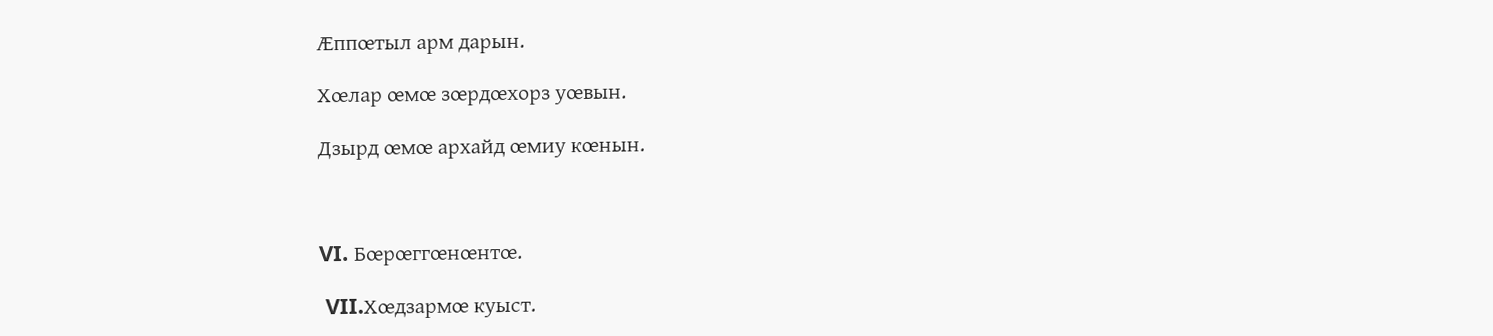Æппœтыл арм дарын.

Хœлар œмœ зœрдœхорз уœвын.

Дзырд œмœ архайд œмиу кœнын.



VI. Бœрœггœнœнтœ.

 VII.Хœдзармœ куыст.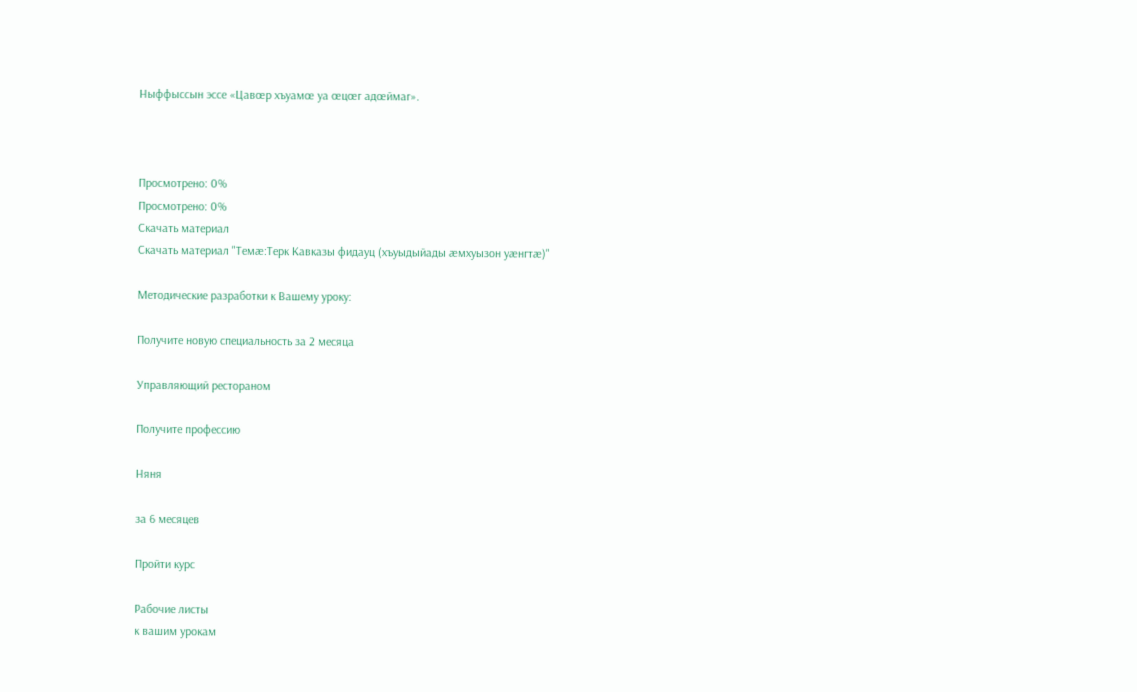Ныффыссын эссе «Цавœр хъуамœ уа œцœг адœймаг».



Просмотрено: 0%
Просмотрено: 0%
Скачать материал
Скачать материал "Темæ:Терк Кавказы фидауц (хъуыдыйады æмхуызон уæнгтæ)"

Методические разработки к Вашему уроку:

Получите новую специальность за 2 месяца

Управляющий рестораном

Получите профессию

Няня

за 6 месяцев

Пройти курс

Рабочие листы
к вашим урокам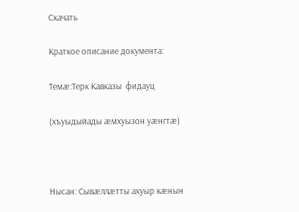Скачать

Краткое описание документа:

Темæ:Терк Кавказы  фидауц

(хъуыдыйады æмхуызон уæнгтæ)



Нысан: Сывæллæтты ахуыр кæнын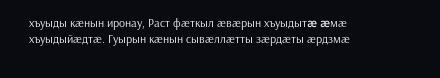хъуыды кæнын иронау, Раст фæткыл æвæрын хъуыдытæ æмæ хъуыдыйæдтæ. Гуырын кæнын сывæллæтты зæрдæты æрдзмæ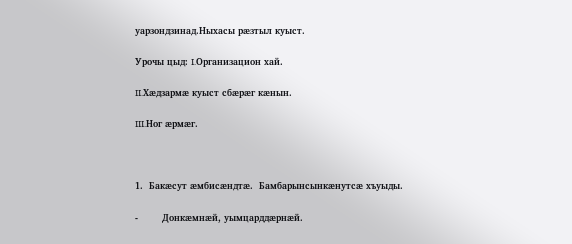уарзондзинад.Ныхасы рæзтыл куыст.

Урочы цыд: I.Организацион хай.

II.Хæдзармæ куыст сбæрæг кæнын.

III.Ног æрмæг.



1.  Бакæсут æмбисæндтæ.  Бамбарынсынкæнутсæ хъуыды.

-        Донкæмнæй, уымцарддæрнæй.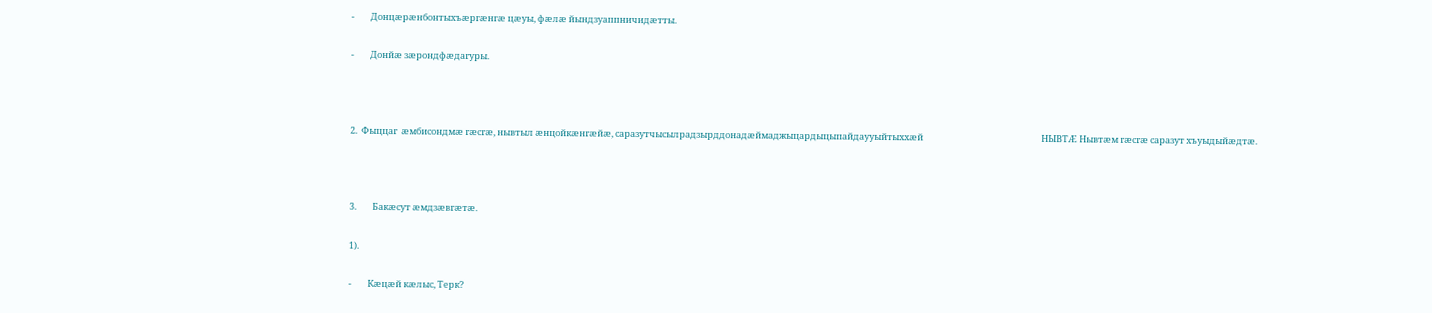-        Донцæрæнбонтыхъæргæнгæ цæуы, фæлæ йындзуаппничидæтты.

-        Донйæ зæрондфæдагуры.



2.  Фыццаг  æмбисондмæ гæсгæ, нывтыл æнцойкæнгæйæ, саразутчысылрадзырддонадæймаджыцардыцыпайдаууыйтыххæй                                                           НЫВТÆ Нывтæм гæсгæ саразут хъуыдыйæдтæ.



3.        Бакæсут æмдзæвгæтæ.

1).

-        Кæцæй кæлыс, Терк?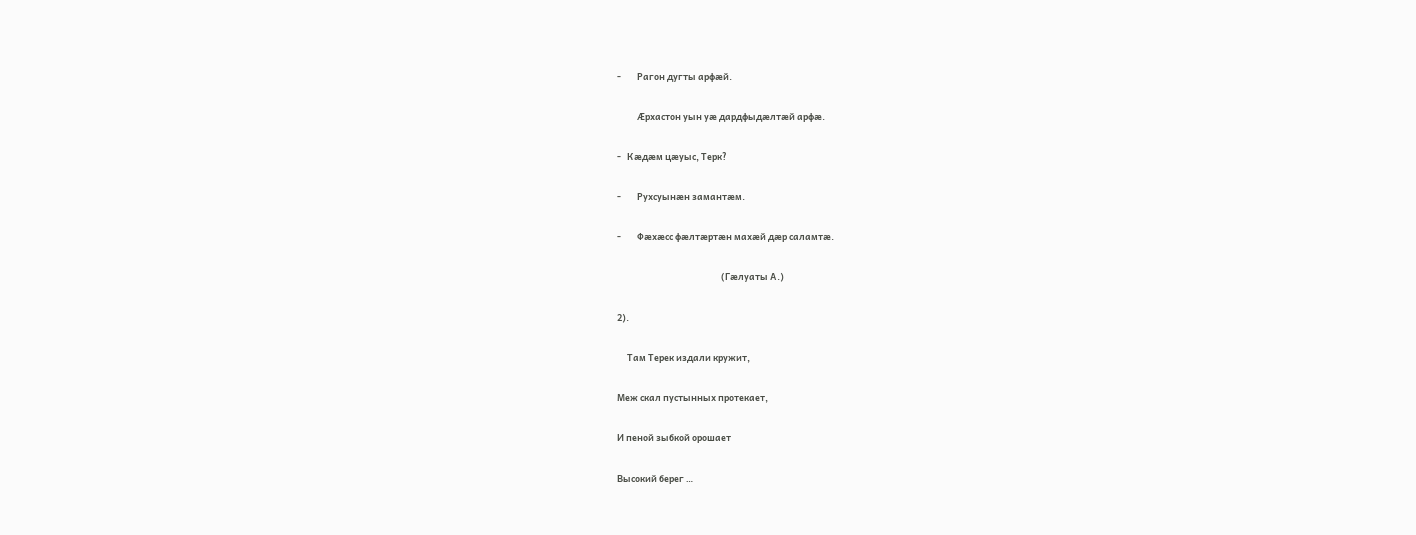-        Рагон дугты арфæй.

    Æрхастон уын уæ дардфыдæлтæй арфæ.

-   Кæдæм цæуыс, Терк?

-        Рухсуынæн замантæм.

-        Фæхæсс фæлтæртæн махæй дæр саламтæ.

                                                    (Гæлуаты А.)

2).

     Там Терек издали кружит,

Меж скал пустынных протекает,

И пеной зыбкой орошает

Высокий берег …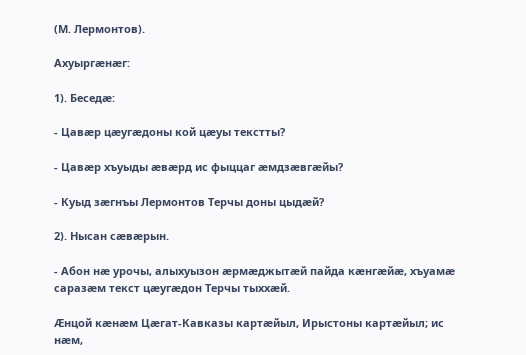(М. Лермонтов).

Ахуыргæнæг:

1). Беседæ:

- Цавæр цæугæдоны кой цæуы текстты?

- Цавæр хъуыды æвæрд ис фыццаг æмдзæвгæйы?

- Куыд зæгнъы Лермонтов Терчы доны цыдæй?

2). Нысан сæвæрын.

- Абон нæ урочы, алыхуызон æрмæджытæй пайда кæнгæйæ, хъуамæ саразæм текст цæугæдон Терчы тыххæй.

Æнцой кæнæм Цæгат-Кавказы картæйыл, Ирыстоны картæйыл; ис нæм,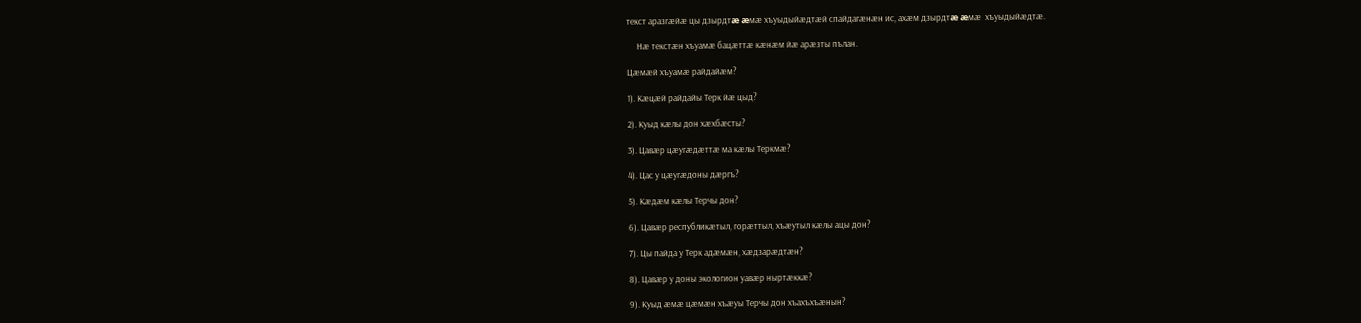текст аразгæйæ цы дзырдтæ æмæ хъуыдыйæдтæй спайдагæнæн ис, ахæм дзырдтæ æмæ  хъуыдыйæдтæ.

     Нæ текстæн хъуамæ бацæттæ кæнæм йæ арæзты пълан.

Цæмæй хъуамæ райдайæм?

1). Кæцæй райдайы Терк йæ цыд?

2). Куыд кæлы дон хæхбæсты?

3). Цавæр цæугæдæттæ ма кæлы Теркмæ?

4). Цас у цæугæдоны дæргъ?

5). Кæдæм кæлы Терчы дон?

6). Цавæр республикæтыл, горæттыл, хъæутыл кæлы ацы дон?

7). Цы пайда у Терк адæмæн, хæдзарæдтæн?

8). Цавæр у доны экологион уавæр ныртæккæ?

9). Куыд æмæ цæмæн хъæуы Терчы дон хъахъхъæнын?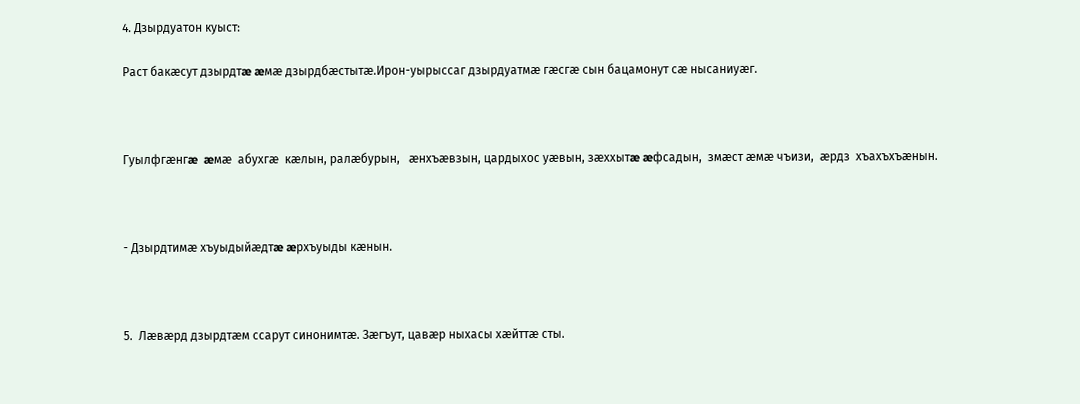4. Дзырдуатон куыст:

Раст бакæсут дзырдтæ æмæ дзырдбæстытæ.Ирон-уырыссаг дзырдуатмæ гæсгæ сын бацамонут сæ нысаниуæг.



Гуылфгæнгæ  æмæ  абухгæ  кæлын, ралæбурын,   æнхъæвзын, цардыхос уæвын, зæххытæ æфсадын,  змæст æмæ чъизи,  æрдз  хъахъхъæнын.



- Дзырдтимæ хъуыдыйæдтæ æрхъуыды кæнын.



5.  Лæвæрд дзырдтæм ссарут синонимтæ. Зæгъут, цавæр ныхасы хæйттæ сты.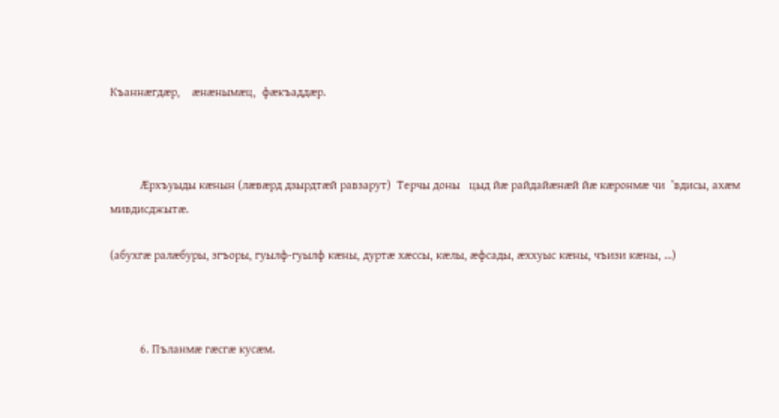Къаннæгдæр,    æнæнымæц,  фæкъаддæр.



          Æрхъуыды кæнын (лæвæрд дзырдтæй равзарут)  Терчы доны   цыд йæ райдайæнæй йæ кæронмæ чи  ’вдисы, ахæм мивдисджытæ.

(абухгæ ралæбуры, згъоры, гуылф-гуылф кæны, дуртæ хæссы, кæлы, æфсады, æххуыс кæны, чъизи кæны, …)



          6. Пъланмæ гæсгæ кусæм.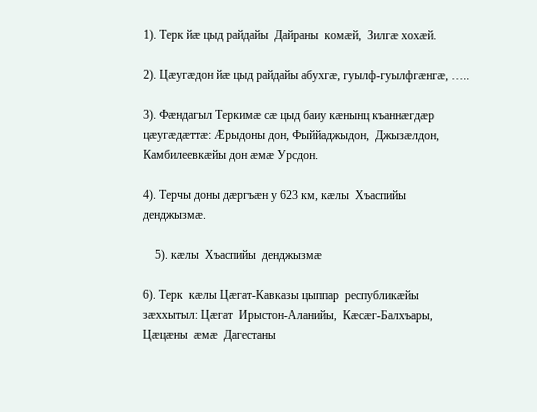1). Терк йæ цыд райдайы  Дайраны  комæй,  Зилгæ хохæй.

2). Цæугæдон йæ цыд райдайы абухгæ, гуылф-гуылфгæнгæ, …..

3). Фæндагыл Теркимæ сæ цыд баиу кæнынц къаннæгдæр цæугæдæттæ: Æрыдоны дон, Фыййаджыдон,  Джызæлдон, Камбилеевкæйы дон æмæ Урсдон.

4). Терчы доны дæргъæн у 623 км, кæлы  Хъаспийы  денджызмæ.

    5). кæлы  Хъаспийы  денджызмæ

6). Терк  кæлы Цæгат-Кавказы цыппар  республикæйы зæххытыл: Цæгат  Ирыстон-Аланийы,  Кæсæг-Балхъары,  Цæцæны  æмæ  Дагестаны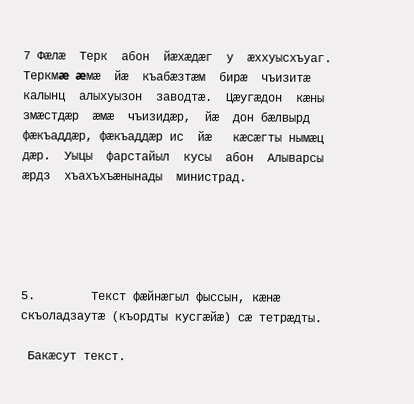7 Фæлæ  Терк  абон  йæхæдæг  у  æххуысхъуаг.  Теркмæ  æмæ  йæ  къабæзтæм  бирæ  чъизитæ  калынц  алыхуызон  заводтæ.  Цæугæдон  кæны  змæстдæр  æмæ  чъизидæр,  йæ  дон бæлвырд фæкъаддæр, фæкъаддæр ис  йæ   кæсæгты нымæц дæр.  Уыцы  фарстайыл  кусы  абон  Алыварсы  æрдз  хъахъхъæнынады  министрад.





5.        Текст фæйнæгыл фыссын, кæнæ скъоладзаутæ (къордты кусгæйæ) сæ тетрæдты.

 Бакæсут текст.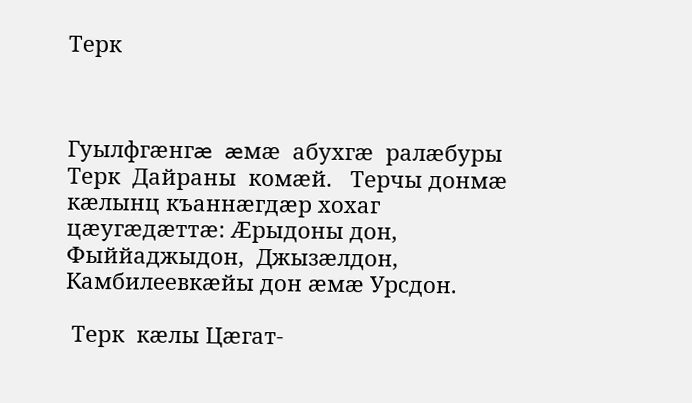Терк



Гуылфгæнгæ  æмæ  абухгæ  ралæбуры  Терк  Дайраны  комæй.   Терчы донмæ кæлынц къаннæгдæр хохаг цæугæдæттæ: Æрыдоны дон, Фыййаджыдон,  Джызæлдон, Камбилеевкæйы дон æмæ Урсдон.

 Терк  кæлы Цæгат-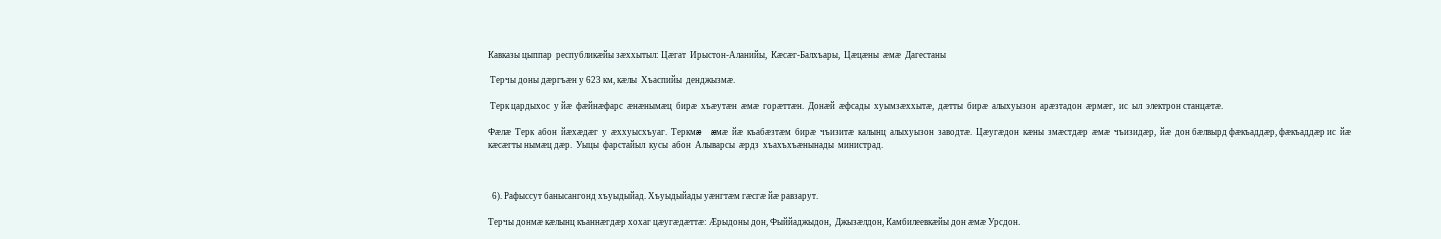Кавказы цыппар  республикæйы зæххытыл: Цæгат  Ирыстон-Аланийы,  Кæсæг-Балхъары,  Цæцæны  æмæ  Дагестаны

 Терчы доны дæргъæн у 623 км, кæлы  Хъаспийы  денджызмæ.

 Терк цардыхос  у йæ  фæйнæфарс  æнæнымæц  бирæ  хъæутæн  æмæ  горæттæн.  Донæй  æфсады  хуымзæххытæ,  дæтты  бирæ  алыхуызон  арæзтадон  æрмæг,  ис  ыл  электрон станцæтæ.

Фæлæ  Терк  абон  йæхæдæг  у  æххуысхъуаг.  Теркмæ  æмæ  йæ  къабæзтæм  бирæ  чъизитæ  калынц  алыхуызон  заводтæ.  Цæугæдон  кæны  змæстдæр  æмæ  чъизидæр,  йæ  дон бæлвырд фæкъаддæр, фæкъаддæр ис  йæ   кæсæгты нымæц дæр.  Уыцы  фарстайыл  кусы  абон  Алыварсы  æрдз  хъахъхъæнынады  министрад.



  6). Рафыссут банысангонд хъуыдыйад. Хъуыдыйады уæнгтæм гæсгæ йæ равзарут.

Терчы донмæ кæлынц къаннæгдæр хохаг цæугæдæттæ: Æрыдоны дон, Фыййаджыдон,  Джызæлдон, Камбилеевкæйы дон æмæ Урсдон.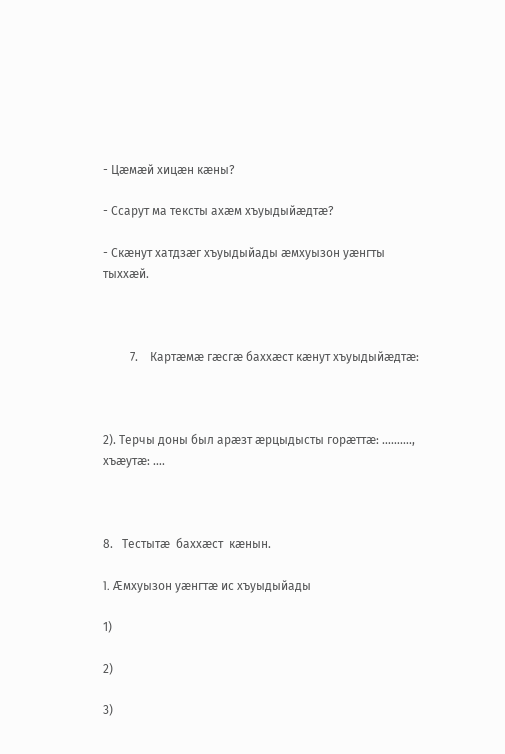- Цæмæй хицæн кæны?

- Ссарут ма тексты ахæм хъуыдыйæдтæ?

- Скæнут хатдзæг хъуыдыйады æмхуызон уæнгты тыххæй.



         7.    Картæмæ гæсгæ баххæст кæнут хъуыдыйæдтæ:



2). Терчы доны был арæзт æрцыдысты горæттæ: ………., хъæутæ: ….



8.   Тестытæ  баххæст  кæнын.

1. Æмхуызон уæнгтæ ис хъуыдыйады

1)

2)

3)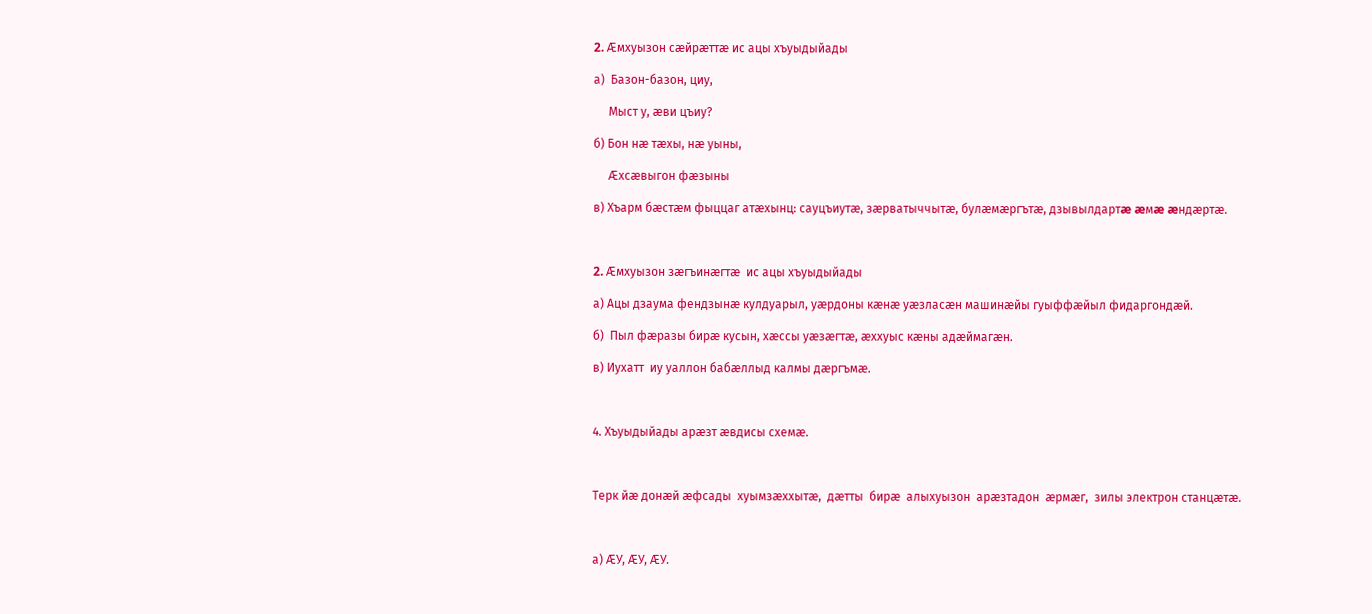2. Æмхуызон сæйрæттæ ис ацы хъуыдыйады

а)  Базон-базон, циу,

     Мыст у, æви цъиу?

б) Бон нæ тæхы, нæ уыны,

     Æхсæвыгон фæзыны

в) Хъарм бæстæм фыццаг атæхынц: сауцъиутæ, зæрватыччытæ, булæмæргътæ, дзывылдартæ æмæ æндæртæ.



2. Æмхуызон зæгъинæгтæ  ис ацы хъуыдыйады

а) Ацы дзаума фендзынæ кулдуарыл, уæрдоны кæнæ уæзласæн машинæйы гуыффæйыл фидаргондæй.

б)  Пыл фæразы бирæ кусын, хæссы уæзæгтæ, æххуыс кæны адæймагæн.

в) Иухатт  иу уаллон бабæллыд калмы дæргъмæ.



4. Хъуыдыйады арæзт æвдисы схемæ.



Терк йæ донæй æфсады  хуымзæххытæ,  дæтты  бирæ  алыхуызон  арæзтадон  æрмæг,  зилы электрон станцæтæ.



а) ÆУ, ÆУ, ÆУ.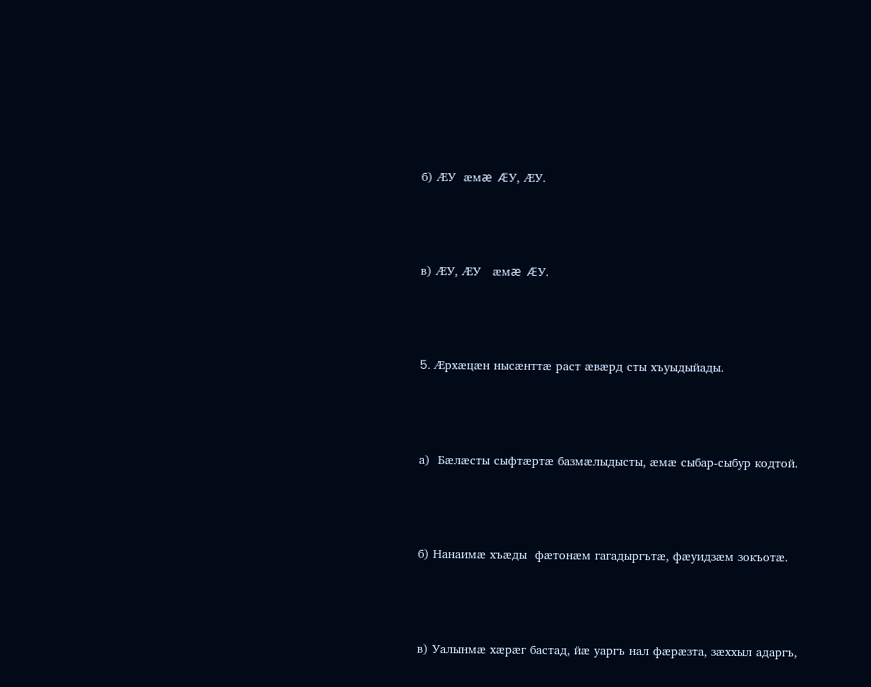б) ÆУ  æмæ  ÆУ, ÆУ.



в) ÆУ, ÆУ   æмæ  ÆУ.



5. Æрхæцæн нысæнттæ раст æвæрд сты хъуыдыйады.



а)  Бæлæсты сыфтæртæ базмæлыдысты, æмæ сыбар-сыбур кодтой.



б) Нанаимæ хъæды  фæтонæм гагадыргътæ, фæуидзæм зокъотæ.



в) Уалынмæ хæрæг бастад, йæ уаргъ нал фæрæзта, зæххыл адаргъ,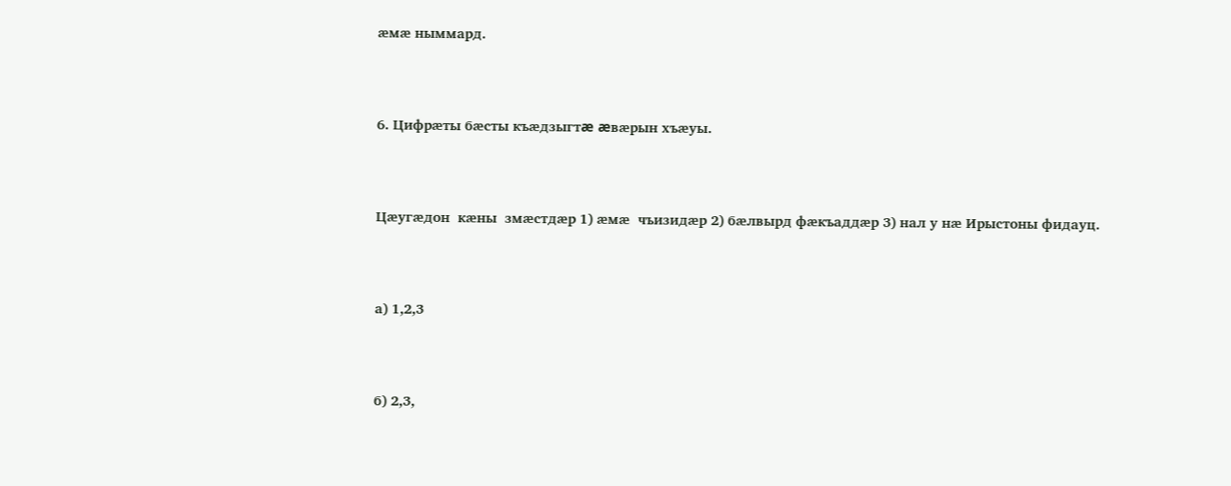æмæ ныммард.



6. Цифрæты бæсты къæдзыгтæ æвæрын хъæуы.



Цæугæдон  кæны  змæстдæр 1) æмæ  чъизидæр 2) бæлвырд фæкъаддæр 3) нал у нæ Ирыстоны фидауц.



а) 1,2,3



б) 2,3,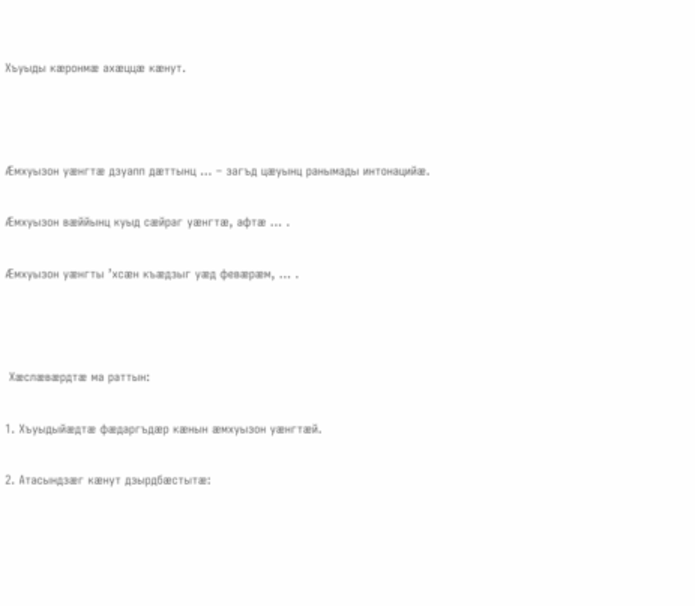Хъуыды кæронмæ ахæццæ кæнут.



Æмхуызон уæнгтæ дзуапп дæттынц ... – загъд цæуынц ранымады интонацийæ.

Æмхуызон вæййынц куыд сæйраг уæнгтæ, афтæ … .

Æмхуызон уæнгты ’хсæн къæдзыг уæд февæрæм, … .



 Хæслæвæрдтæ ма раттын:

1. Хъуыдыйæдтæ фæдаргъдæр кæнын æмхуызон уæнгтæй.

2. Атасындзæг кæнут дзырдбæстытæ: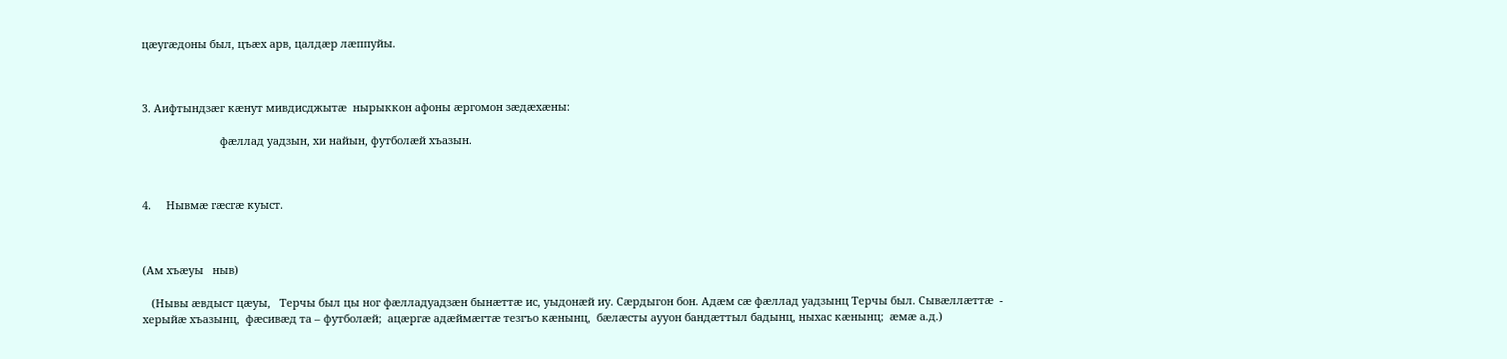цæугæдоны был, цъæх арв, цалдæр лæппуйы.



3. Аифтындзæг кæнут мивдисджытæ  нырыккон афоны æргомон зæдæхæны:

                          фæллад уадзын, хи найын, футболæй хъазын.



4.     Нывмæ гæсгæ куыст.



(Ам хъæуы   ныв)

   (Нывы æвдыст цæуы,   Терчы был цы ног фæлладуадзæн бынæттæ ис, уыдонæй иу. Сæрдыгон бон. Адæм сæ фæллад уадзынц Терчы был. Сывæллæттæ  - херыйæ хъазынц,  фæсивæд та – футболæй;  ацæргæ адæймæгтæ тезгъо кæнынц,  бæлæсты аууон бандæттыл бадынц, ныхас кæнынц;  æмæ а.д.)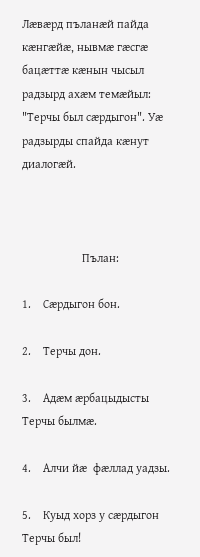Лæвæрд пъланæй пайда кæнгæйæ, нывмæ гæсгæ бацæттæ кæнын чысыл радзырд ахæм темæйыл: "Терчы был сæрдыгон". Уæ радзырды спайда кæнут диалогæй.



                    Пълан:

1.    Сæрдыгон бон.

2.    Терчы дон.

3.    Адæм æрбацыдысты Терчы былмæ.

4.    Алчи йæ  фæллад уадзы.

5.    Куыд хорз у сæрдыгон Терчы был!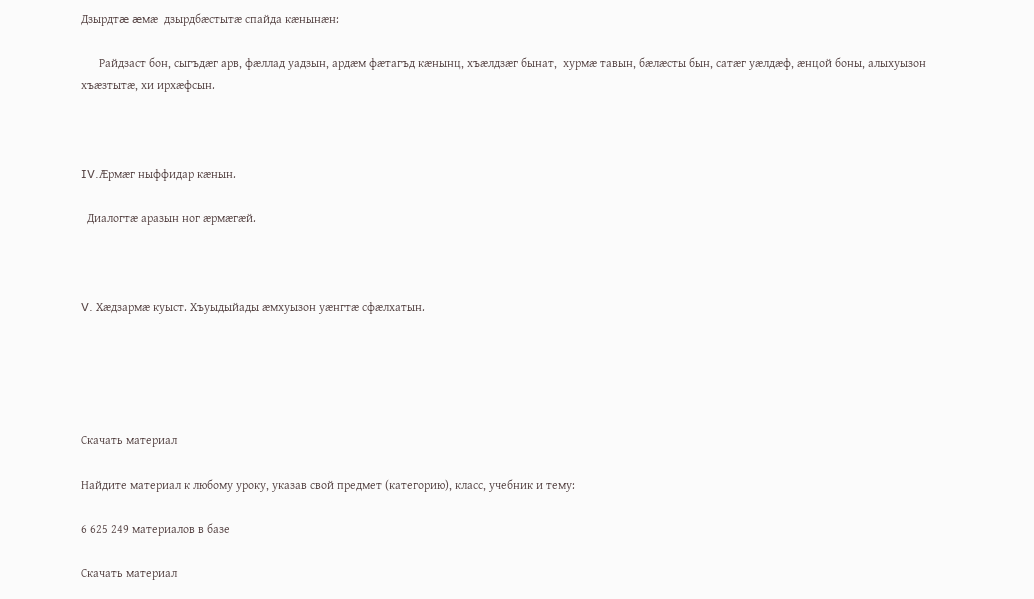Дзырдтæ æмæ  дзырдбæстытæ спайда кæнынæн:

      Райдзаст бон, сыгъдæг арв, фæллад уадзын, ардæм фæтагъд кæнынц, хъæлдзæг бынат,  хурмæ тавын, бæлæсты бын, сатæг уæлдæф, æнцой боны, алыхуызон хъæзтытæ, хи ирхæфсын.



IV.Æрмæг ныффидар кæнын.

  Диалогтæ аразын ног æрмæгæй.



V. Хæдзармæ куыст. Хъуыдыйады æмхуызон уæнгтæ сфæлхатын.





Скачать материал

Найдите материал к любому уроку, указав свой предмет (категорию), класс, учебник и тему:

6 625 249 материалов в базе

Скачать материал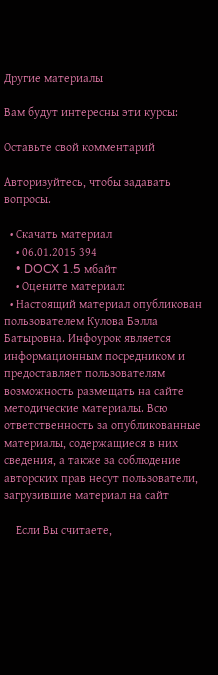Другие материалы

Вам будут интересны эти курсы:

Оставьте свой комментарий

Авторизуйтесь, чтобы задавать вопросы.

  • Скачать материал
    • 06.01.2015 394
    • DOCX 1.5 мбайт
    • Оцените материал:
  • Настоящий материал опубликован пользователем Кулова Бэлла Батыровна. Инфоурок является информационным посредником и предоставляет пользователям возможность размещать на сайте методические материалы. Всю ответственность за опубликованные материалы, содержащиеся в них сведения, а также за соблюдение авторских прав несут пользователи, загрузившие материал на сайт

    Если Вы считаете,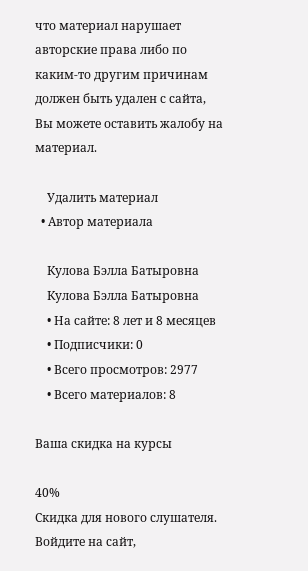что материал нарушает авторские права либо по каким-то другим причинам должен быть удален с сайта, Вы можете оставить жалобу на материал.

    Удалить материал
  • Автор материала

    Кулова Бэлла Батыровна
    Кулова Бэлла Батыровна
    • На сайте: 8 лет и 8 месяцев
    • Подписчики: 0
    • Всего просмотров: 2977
    • Всего материалов: 8

Ваша скидка на курсы

40%
Скидка для нового слушателя. Войдите на сайт,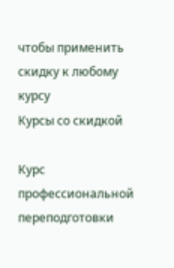чтобы применить скидку к любому курсу
Курсы со скидкой

Курс профессиональной переподготовки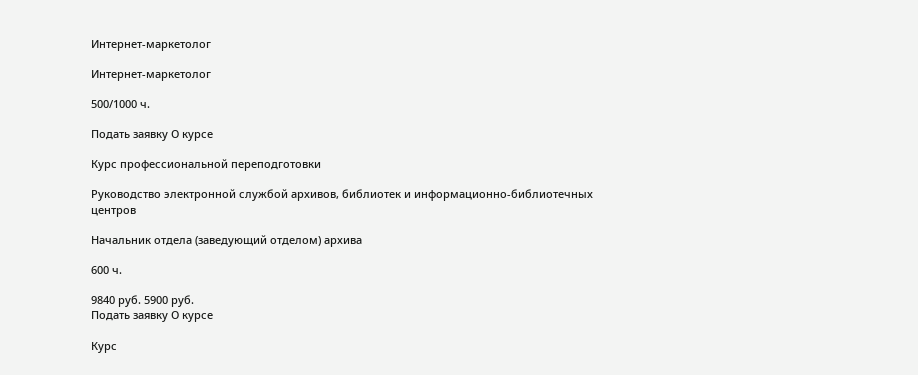Интернет-маркетолог

Интернет-маркетолог

500/1000 ч.

Подать заявку О курсе

Курс профессиональной переподготовки

Руководство электронной службой архивов, библиотек и информационно-библиотечных центров

Начальник отдела (заведующий отделом) архива

600 ч.

9840 руб. 5900 руб.
Подать заявку О курсе

Курс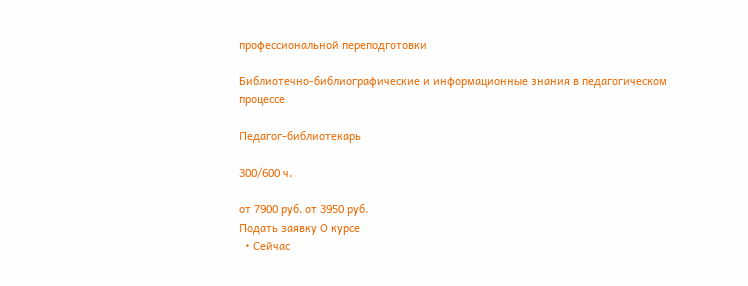профессиональной переподготовки

Библиотечно-библиографические и информационные знания в педагогическом процессе

Педагог-библиотекарь

300/600 ч.

от 7900 руб. от 3950 руб.
Подать заявку О курсе
  • Сейчас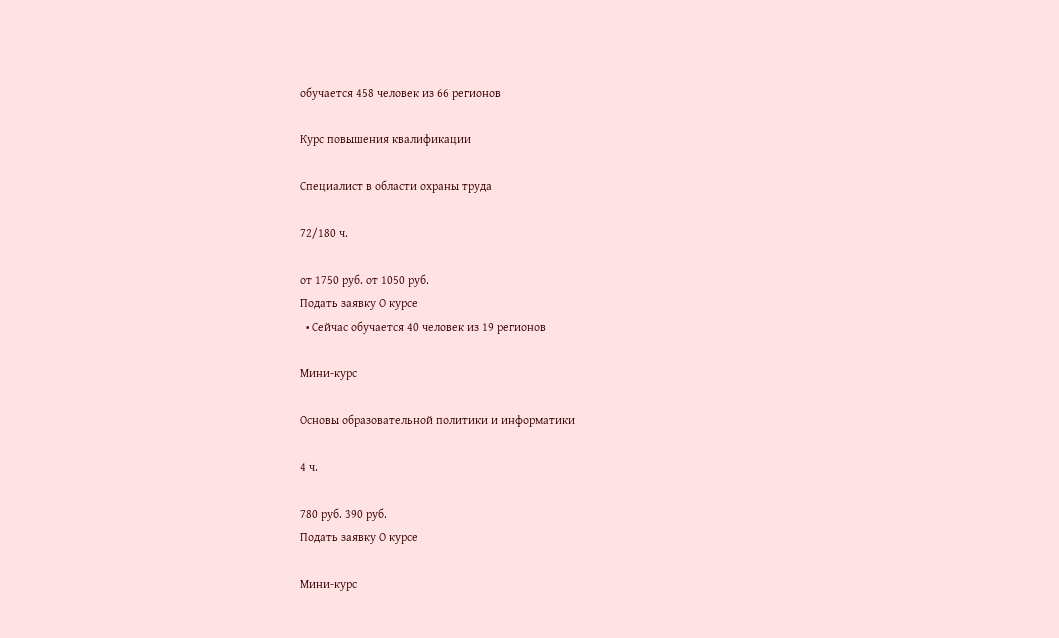обучается 458 человек из 66 регионов

Курс повышения квалификации

Специалист в области охраны труда

72/180 ч.

от 1750 руб. от 1050 руб.
Подать заявку О курсе
  • Сейчас обучается 40 человек из 19 регионов

Мини-курс

Основы образовательной политики и информатики

4 ч.

780 руб. 390 руб.
Подать заявку О курсе

Мини-курс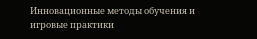Инновационные методы обучения и игровые практики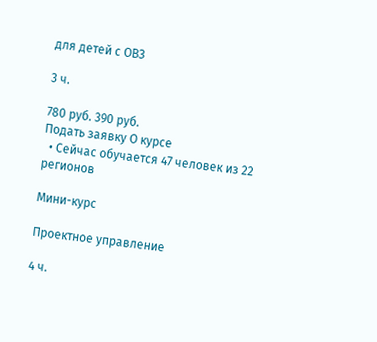для детей с ОВЗ

3 ч.

780 руб. 390 руб.
Подать заявку О курсе
  • Сейчас обучается 47 человек из 22 регионов

Мини-курс

Проектное управление

4 ч.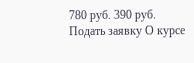780 руб. 390 руб.
Подать заявку О курсе